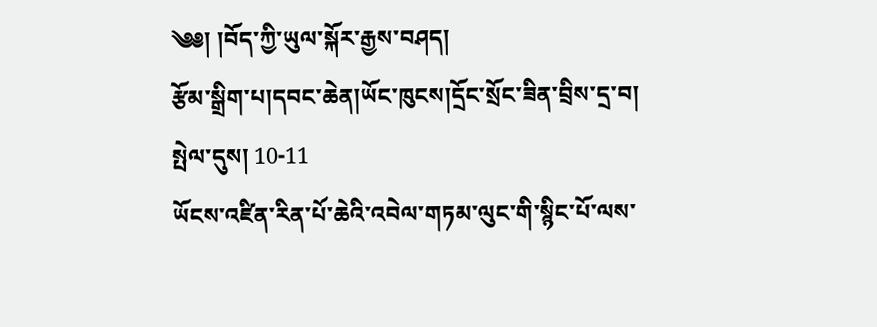༄༅། །བོད་ཀྱི་ཡུལ་སྐོར་རྒྱས་བཤད།
རྩོམ་སྒྲིག་པ།དབང་ཆེན།ཡོང་ཁུངས།དྲོང་སྲོང་ཟིན་བྲིས་དྲ་བ། སྤེལ་དུས། 10-11
ཡོངས་འཛིན་རིན་པོ་ཆེའི་འབེལ་གཏམ་ལུང་གི་སྙིང་པོ་ལས་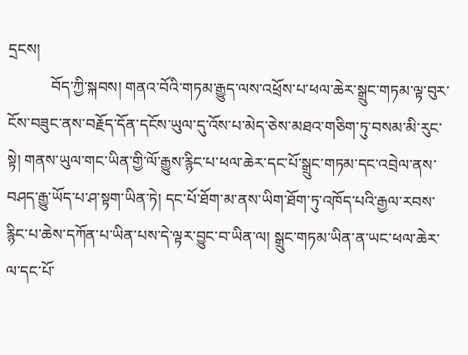དྲངས།
           བོད་ཀྱི་སྐབས། གནའ་བོའི་གཏམ་རྒྱུད་ལས་འཕྲོས་པ་ཕལ་ཆེར་སྒྲུང་གཏམ་ལྟ་བུར་ངོས་བཟུང་ནས་བརྗོད་དོན་དངོས་ཡུལ་དུ་འོས་པ་མེད་ཅེས་མཐའ་གཅིག་ཏུ་བསམ་མི་རུང་སྟེ། གནས་ཡུལ་གང་ཡིན་གྱི་ལོ་རྒྱུས་རྙིང་པ་ཕལ་ཆེར་དང་པོ་སྒྲུང་གཏམ་དང་འབྲེལ་ནས་བཤད་རྒྱུ་ཡོད་པ་ཤ་སྟག་ཡིན་ཏེ། དང་པོ་ཐོག་མ་ནས་ཡིག་ཐོག་ཏུ་འཁོད་པའི་རྒྱལ་རབས་རྙིང་པ་ཆེས་དཀོན་པ་ཡིན་པས་དེ་ལྟར་བྱུང་བ་ཡིན་ལ། སྒྲུང་གཏམ་ཡིན་ན་ཡང་ཕལ་ཆེར་ལ་དང་པོ་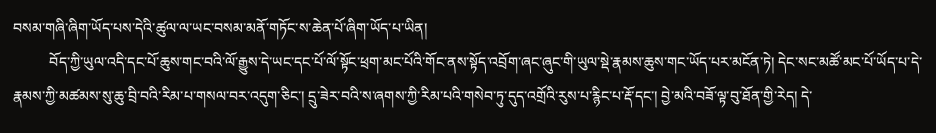བསམ་གཞི་ཞིག་ཡོད་པས་དེའི་ཚུལ་ལ་ཡང་བསམ་མནོ་གཏོང་ས་ཆེན་པོ་ཞིག་ཡོད་པ་ཡིན།
          བོད་ཀྱི་ཡུལ་འདི་དང་པོ་ཆུས་གང་བའི་ལོ་རྒྱུས་དེ་ཡང་དང་པོ་ལོ་སྟོང་ཕྲག་མང་པོའི་གོང་ནས་སྟོད་འབྲོག་ཞང་ཞུང་གི་ཡུལ་སྡེ་རྣམས་ཆུས་གང་ཡོད་པར་མངོན་ཏེ། དེང་སང་མཚོ་མང་པོ་ཡོད་པ་དེ་རྣམས་ཀྱི་མཚམས་སུ་ཆུ་བྲི་བའི་རིམ་པ་གསལ་བར་འདུག་ཅིང་། དྲུ་ཟེར་བའི་ས་ཞགས་ཀྱི་རིམ་པའི་གསེབ་ཏུ་དུད་འགྲོའི་རུས་པ་རྙིང་པ་རྡོ་དང་། བྱེ་མའི་བཟོ་ལྟ་བུ་ཐོན་གྱི་རེད། དེ་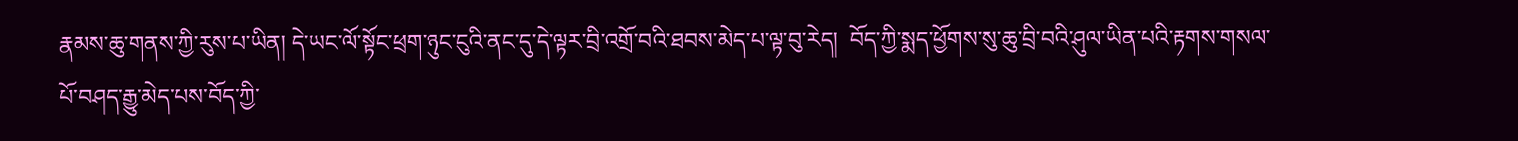རྣམས་ཆུ་གནས་ཀྱི་རུས་པ་ཡིན། དེ་ཡང་ལོ་སྟོང་ཕྲག་ཉུང་ངུའི་ནང་དུ་དེ་ལྟར་བྲི་འགྲོ་བའི་ཐབས་མེད་པ་ལྟ་བུ་རེད།  བོད་ཀྱི་སྨད་ཕྱོགས་སུ་ཆུ་བྲི་བའི་ཤུལ་ཡིན་པའི་རྟགས་གསལ་པོ་བཤད་རྒྱུ་མེད་པས་བོད་ཀྱི་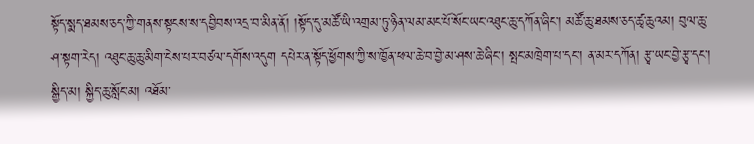སྟོད་སྨད་ཐམས་ཅད་ཀྱི་གནས་སྟངས་ས་དབྱིབས་འདྲ་བ་མིན་ནོ། །སྟོད་དུ་མཚོ་ཡི་འགྲམ་ཏུ་ཉིན་ལམ་མང་པོ་སོང་ཡང་འཐུང་ཆུ་དཀོན་ཞིང་། མཚོ་ཆུ་ཐམས་ཅད་ཚྭ་ཆུའམ། བུལ་ཆུ་ཤ་སྟག་རེད། འཐུང་ཆུ་ཆུ་མིག་ངེས་པར་བཙལ་དགོས་འདུག དཔེར་ན་སྟོད་ཕྱོགས་ཀྱི་ས་ཁྱོན་ཕལ་ཆེ་བ་བྱེ་མ་ཤས་ཆེ་ཞིང་། སྤང་མཁྲེག་པ་དང་། ན་མར་དཀོན། རྩྭ་ཡང་བྱེ་རྩྭ་དང་། སྒྱིད་མ། སྐྱིད་ཆུ་སློང་མ། འཐོམ་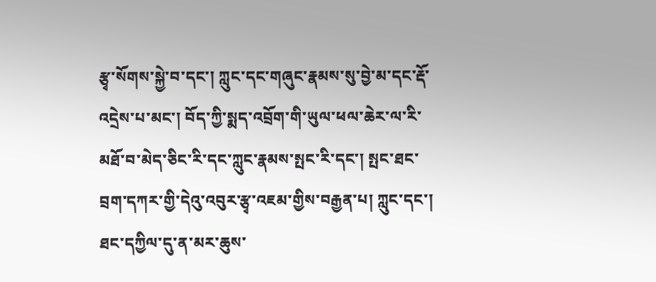རྩྭ་སོགས་སྐྱེ་བ་དང་། ཀླུང་དང་གཞུང་རྣམས་སུ་བྱེ་མ་དང་རྡོ་འདྲེས་པ་མང་། བོད་ཀྱི་སྨད་འབྲོག་གི་ཡུལ་ཕལ་ཆེར་ལ་རི་མཐོ་བ་མེད་ཅིང་རི་དང་ཀླུང་རྣམས་སྤང་རི་དང་། སྤང་ཐང་བྲག་དཀར་གྱི་དེའུ་འབུར་རྩྭ་འཇམ་གྱིས་བརྒྱན་པ། ཀླུང་དང་། ཐང་དཀྱིལ་དུ་ན་མར་ཆུས་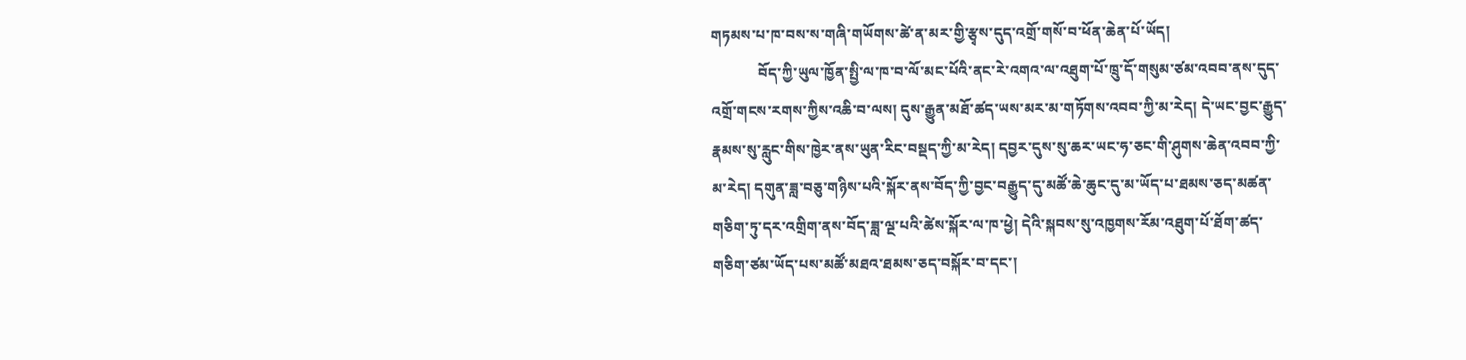གཏམས་པ་ཁ་བས་ས་གཞི་གཡོགས་ཚེ་ན་མར་གྱི་རྩྭས་དུད་འགྲོ་གསོ་བ་ཕོན་ཆེན་པོ་ཡོད།
             བོད་ཀྱི་ཡུལ་ཁྱོན་སྤྱི་ལ་ཁ་བ་ལོ་མང་པོའི་ནང་རེ་འགའ་ལ་འཐུག་པོ་ཁྲུ་དོ་གསུམ་ཙམ་འབབ་ནས་དུད་འགྲོ་གངས་རགས་ཀྱིས་འཆི་བ་ལས། དུས་རྒྱུན་མཐོ་ཚད་ཡས་མར་མ་གཏོགས་འབབ་ཀྱི་མ་རེད། དེ་ཡང་བྱང་རྒྱུད་རྣམས་སུ་རླུང་གིས་ཁྱེར་ནས་ཡུན་རིང་བསྡད་ཀྱི་མ་རེད། དབྱར་དུས་སུ་ཆར་ཡང་ཧ་ཅང་གི་ཤུགས་ཆེན་འབབ་ཀྱི་མ་རེད། དགུན་ཟླ་བཅུ་གཉིས་པའི་སྐོར་ནས་བོད་ཀྱི་བྱང་བརྒྱུད་དུ་མཚོ་ཆེ་ཆུང་དུ་མ་ཡོད་པ་ཐམས་ཅད་མཚན་གཅིག་ཏུ་དར་འགྲིག་ནས་བོད་ཟླ་ལྔ་པའི་ཚེས་སྐོར་ལ་ཁ་ཕྱེ། དེའི་སྐབས་སུ་འཁྱགས་རོམ་འཐུག་པོ་ཐོག་ཚད་གཅིག་ཙམ་ཡོད་པས་མཚོ་མཐའ་ཐམས་ཅད་བསྐོར་བ་དང་།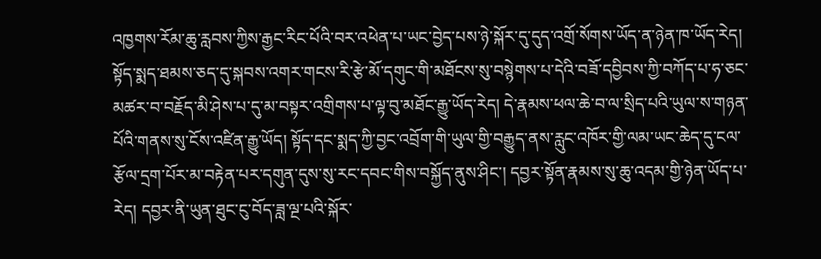འཁྱགས་རོམ་ཆུ་རླབས་ཀྱིས་རྒྱང་རིང་པོའི་བར་འཕེན་པ་ཡང་བྱེད་པས་ཉེ་སྐོར་དུ་དུད་འགྲོ་སོགས་ཡོད་ན་ཉེན་ཁ་ཡོད་རེད། སྟོད་སྨད་ཐམས་ཅད་དུ་སྐབས་འགར་གངས་རི་རྩེ་མོ་དགུང་གི་མཐོངས་སུ་བསྙེགས་པ་དེའི་བཟོ་དབྱིབས་ཀྱི་བཀོད་པ་ཧ་ཅང་མཚར་བ་བརྗོད་མི་ཤེས་པ་དུ་མ་བསྟར་འགྲིགས་པ་ལྟ་བུ་མཐོང་རྒྱུ་ཡོད་རེད། དེ་རྣམས་ཕལ་ཆེ་བ་ལ་སྲིད་པའི་ཡུལ་ས་གཉན་པོའི་གནས་སུ་ངོས་འཛིན་རྒྱུ་ཡོད། སྟོད་དང་སྨད་ཀྱི་བྱང་འབྲོག་གི་ཡུལ་གྱི་བརྒྱུད་ནས་རླུང་འཁོར་གྱི་ལམ་ཡང་ཆེད་དུ་ངལ་རྩོལ་དྲག་པོར་མ་བརྟེན་པར་དགུན་དུས་སུ་རང་དབང་གིས་བསྐྱོད་ནུས་ཤིང་། དབྱར་སྟོན་རྣམས་སུ་ཆུ་འདམ་གྱི་ཉེན་ཡོད་པ་རེད། དབྱར་ནི་ཡུན་ཐུང་ངུ་བོད་ཟླ་ལྔ་པའི་སྐོར་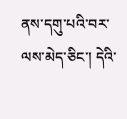ནས་དགུ་པའི་བར་ལས་མེད་ཅིང་། དེའི་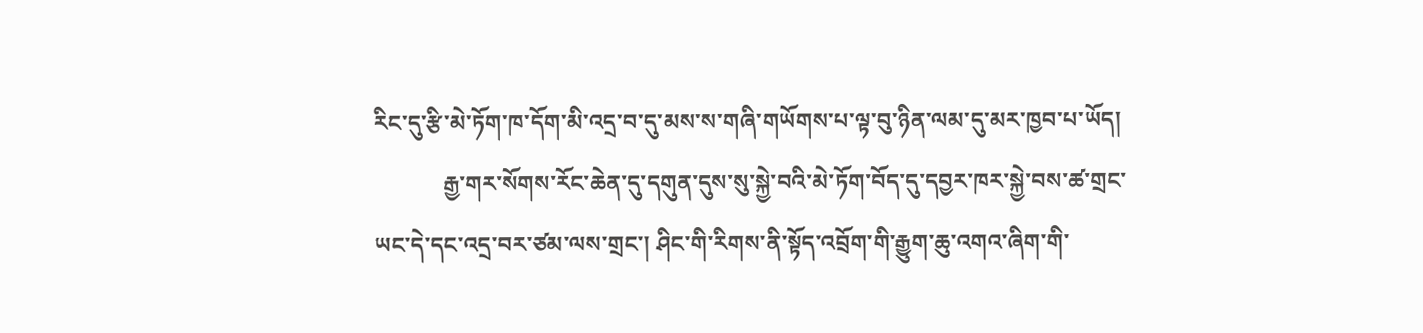རིང་དུ་རྩི་མེ་ཏོག་ཁ་དོག་མི་འདྲ་བ་དུ་མས་ས་གཞི་གཡོགས་པ་ལྟ་བུ་ཉིན་ལམ་དུ་མར་ཁྱབ་པ་ཡོད།
            རྒྱ་གར་སོགས་རོང་ཆེན་དུ་དགུན་དུས་སུ་སྐྱེ་བའི་མེ་ཏོག་བོད་དུ་དབྱར་ཁར་སྐྱེ་བས་ཚ་གྲང་ཡང་དེ་དང་འདྲ་བར་ཙམ་ལས་གྲང་། ཤིང་གི་རིགས་ནི་སྟོད་འབྲོག་གི་རྒྱུག་ཆུ་འགའ་ཞིག་གི་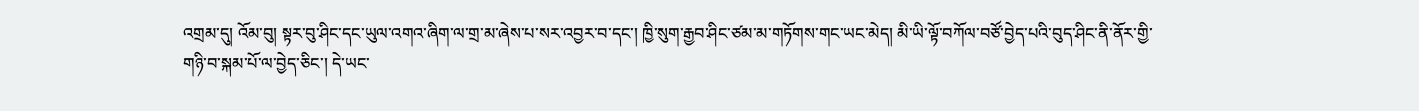འགྲམ་དུ། འོམ་བུ། སྟར་བུ་ཤིང་དང་ཡུལ་འགའ་ཞིག་ལ་གྲ་མ་ཞེས་པ་སར་འབྱར་བ་དང་། ཁྱི་སུག་རྒྱབ་ཤིང་ཙམ་མ་གཏོགས་གང་ཡང་མེད། མི་ཡི་ལྟོ་བཀོལ་བཙོ་བྱེད་པའི་བུད་ཤིང་ནི་ནོར་གྱི་གཉི་བ་སྐམ་པོ་ལ་བྱེད་ཅིང་། དེ་ཡང་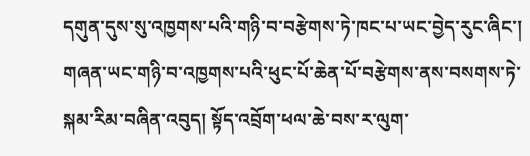དགུན་དུས་སུ་འཁྱགས་པའི་གཉི་བ་བརྩེགས་ཏེ་ཁང་པ་ཡང་བྱེད་རུང་ཞིང་། གཞན་ཡང་གཉི་བ་འཁྱགས་པའི་ཕུང་པོ་ཆེན་པོ་བརྩེགས་ནས་བསགས་ཏེ་སྐམ་རིམ་བཞིན་འབུད། སྟོད་འབྲོག་ཕལ་ཆེ་བས་ར་ལུག་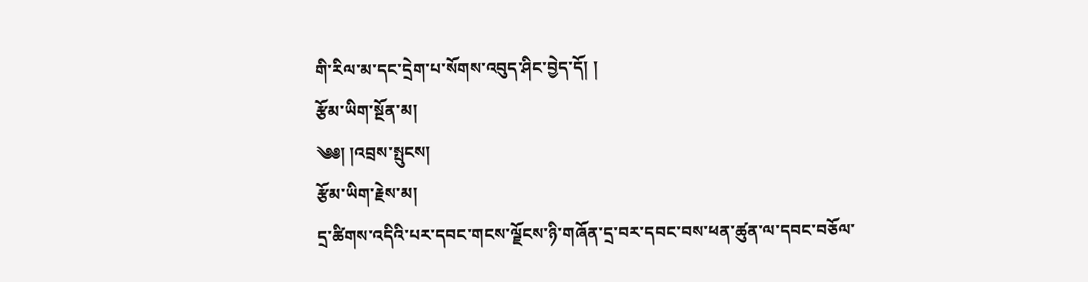གི་རིལ་མ་དང་དྲེག་པ་སོགས་འབུད་ཤིང་བྱེད་དོ། །
རྩོམ་ཡིག་སྔོན་མ།
༄༅། །འབྲས་སྤུངས།
རྩོམ་ཡིག་རྗེས་མ།
དྲ་ཚིགས་འདིའི་པར་དབང་གངས་ལྗོངས་ཉི་གཞོན་དྲ་བར་དབང་བས་ཕན་ཚུན་ལ་དབང་བཅོལ་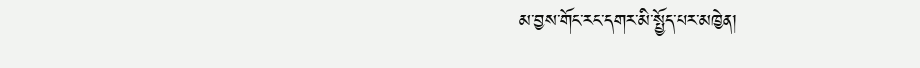མ་བྱས་གོང་རང་དགར་མི་སྤྱོད་པར་མཁྱེན།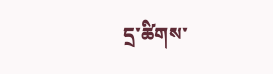དྲ་ཚིགས་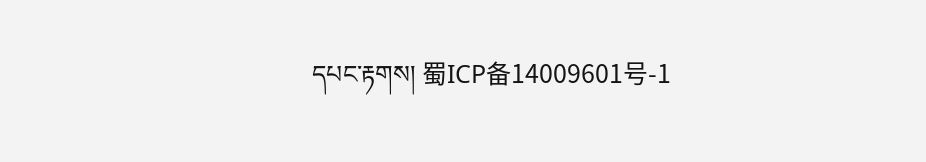དཔང་རྟགས། 蜀ICP备14009601号-1